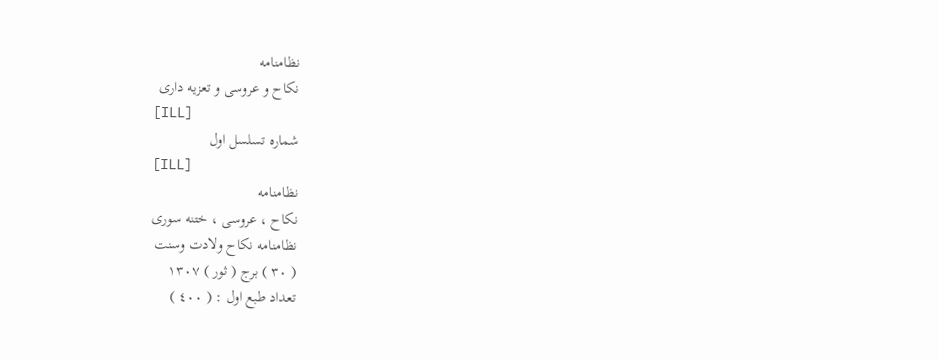نظامنامه
نکاح و عروسی و تعزیه داری
[ILL]
شماره تسلسل اول
[ILL]
نظامنامه
نکاح ، عروسی ، ختنه سوری
نظامنامه نکاح ولادت وسنت
( ۳۰ ) برج ( ثور ) ۱۳۰۷
تعداد طبع اول : ( ٤٠٠ )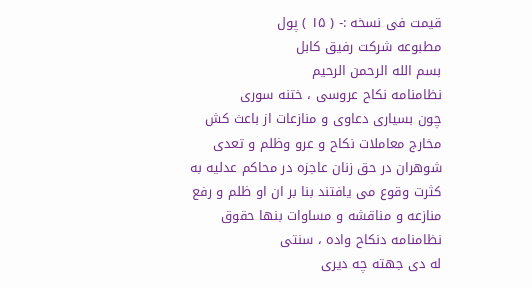قیمت فی نسخه :- ( ۱۵ ) پول
مطبوعه شرکت رفیق کابل
بسم الله الرحمن الرحيم
نظامنامه نکاح عروسی ، ختنه سوری
چون بسیاری دعاوی و منازعات از باعث کش مخارج معاملات نکاح و عرو وظلم و تعدی شوهران در حق زنان عاجزه در محاکم عدلیه به کثرت وقوع می یافتند بنا بر ان او ظلم و رفع منازعه و مناقشه و مساوات بنها حقوق
نظامنامه دنکاح واده ، سنتی
له دی جهته چه دیری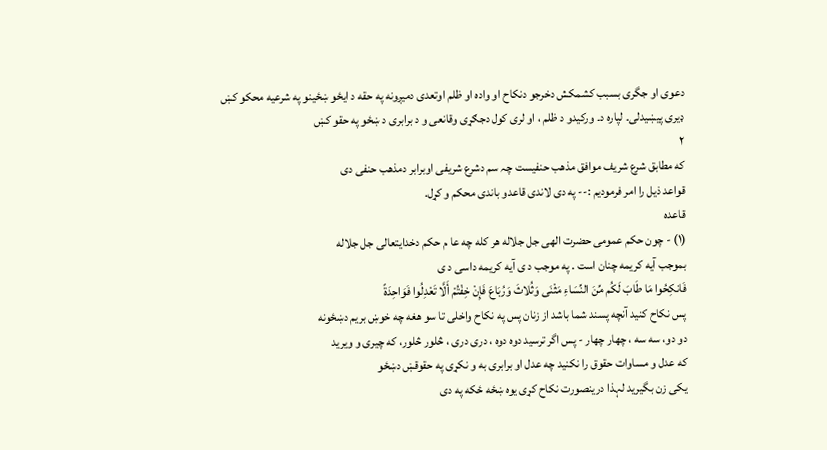دعوی او جگری بسبب کشمکش دخرجو دنکاح او واده او ظلم اوتعدی دمیږونه په حقه د ایځو ښځینو په شرعیه محکو کښ ډیری پیښیدلی۔ لپاره د۔ ورکیدو د ظلم ، او لری کول دجګړی وقانعی و د برابری د ښځو په حقو کښ
۲
که مطابق شرع شریف موافق مذهب حنفیست چہ سم دشرع شریفی اوبرابر دمذهب حنفی دی
قواعد ذیل را امر فرمودیم :-- په دی لاندی قاعدو باندی محکم و کړل.
قاعده
(۱) - چون حکم عمومی حضرت الهی جل جلاله هر کله چه عا م حکم دخدایتعالى جل جلاله
بموجب آیه کریمه چنان است . په موجب د ی آیه کریمه داسی د ی
فَانكِحُوا مَا طَابَ لَكُم مِّنَ النِّسَاءِ مَثْنَى وَثُلاثَ وَرُبَاعَ فَإِنْ خِفْتُمْ أَلَّا تَعْدِلُوا فَوَاحِدَةً
پس نکاح کنید آنچه پسند شما باشد از زنان پس په نکاح واخلی تا سو هغه چه خوښ بریم دښځونه
دو دو، سه سه ، چهار چهار - پس اگر ترسید دوه دوه ، دری دری ، څلور څلور، که چیری و ویرید
که عدل و مساوات حقوق را نکنید چه عدل او برابری به و نکړی په حقوقښ دښځو
یکی زن بگیرید لہذا درینصورت نکاح کړی یوه ښځه ځکه په دی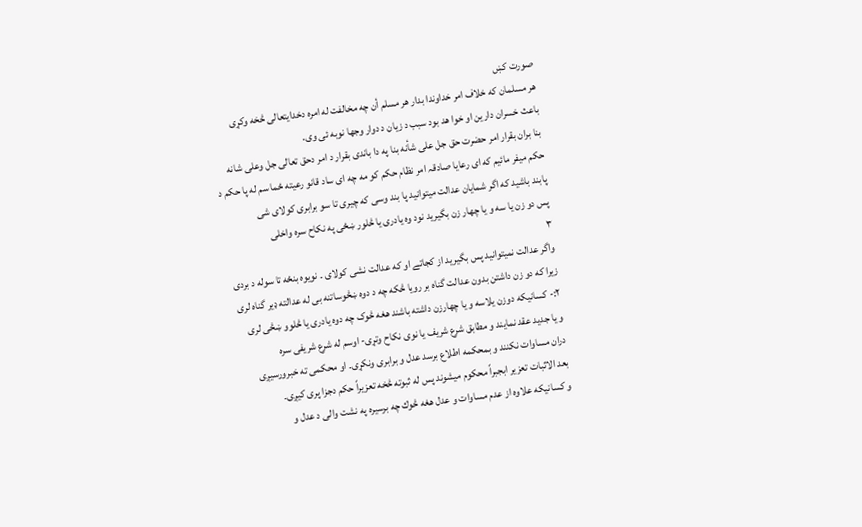صورت کښ
هر مسلمان که خلاف امر خداوندا بدار هر مسلم أن چه مخالفت له امره دخدایتعالی څخه وکړی
باعث خسران دارین او خوا هد بود سبب د زیان د دوار وجها نوبه ئی وی.
بنا بران بقرار امر حضرت حق جل علی شأنه بنا په دا باندی بقرار د امر دحق تعالى جل وعلی شانه
حکم میفر مائیم که ای رعایا صادقہ امر نظام حکم کو مه چه ای ساد قانو رعیته ځما سم له پا حکم د
پابند باشید که اگر شمایان عدالت میتوانید پا بند وسی که چیری تا سو برابری کولای شی
پس دو زن یا سه و یا چهار زن بگیرید نود وہ یادری یا څلور ښځی په نکاح سره واخلی
۳
واگر عدالت نمیتوانید پس بگیرید از کجاتے او که عدالت نشی کولای ۔ نویوه بنځه تا سوله د بردی
زیرا که دو زن داشتن بدون عدالت گناه بر رویا څکه چه د دوه ښڅوساتنه بی له عدالته ډیر گناه لری
۲:- کسانیکه دوزن یلاسه و یا چهارزن داشته باشند هغه څوک چه دوه یادری یا څلوو ښڅی لری
و یا جدید عقد نمایند و مطابق شرع شریف یا نوی نکاح وتړی- اوسم له شرع شریفی سره
دران مساوات نکنند و بمحکمه اطلاع برسد عدل و برابری ونکړی۔ او محکمی ته خبرورسیږی
بعد الاثبات تعزیر ابجبراً محکوم میشوند پس له ثبوته څخه تعزیراً حکم دجزا پری کیږی۔
و کسانیکه علاوه از عدم مساوات و عدل هغه څوك چه برسیره په نشت والی د عدل و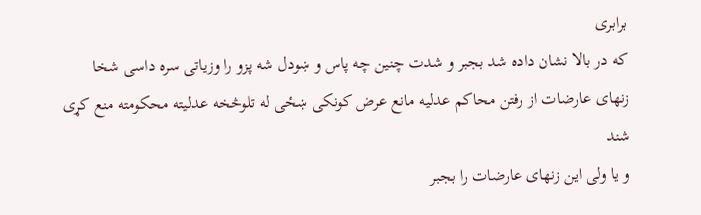برابری
که در بالا نشان داده شد بجبر و شدت چنین چه پاس و ښودل شه پزو را وزیاتی سره داسی شخا
زنهای عارضات از رفتن محاکم عدلیه مانع عرض كونکی ښځی له تلوڅخه عدلیته محکومته منع کړی
شند
و یا ولی این زنهای عارضات را بجبر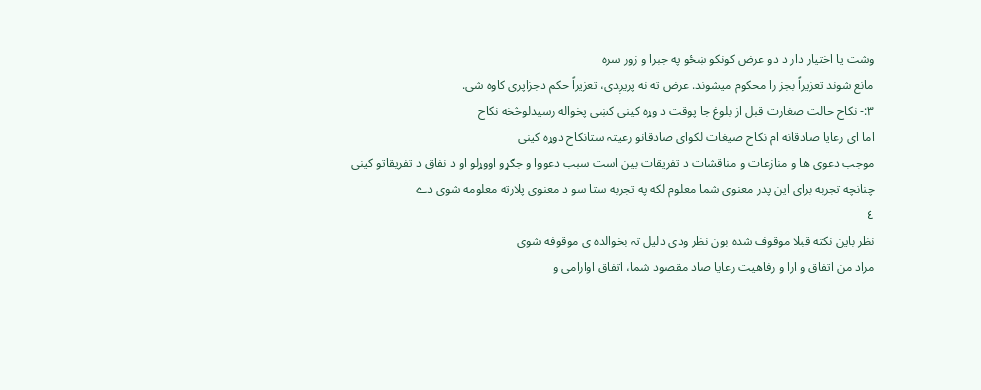وشت یا اختیار دار د دو عرض کونکو ښځو په جبرا و زور سره
مانع شوند تعزیراً بجز را محکوم میشوند. عرض ته نه پریږدی، تعزیراً حکم دجزاپری کاوه شی.
۳:- نکاح حالت صغارت قبل از بلوغ جا پوقت د وړه کینی کښی پخواله رسیدلوڅخه نکاح
اما ای رعایا صادقانه ام نکاح صیغات لکوای صادقانو رعیتہ ستانکاح دوړه کینی
موجب دعوی ها و منازعات و مناقشات د تفریقات بین است سبب دعووا و جګړو اووړلو او د نفاق د تفریقاتو کینی
چنانچه تجربه برای این پدر معنوی شما معلوم لکه په تجربه ستا سو د معنوی پلارته معلومه شوی دے
٤
نظر باین نکته قبلا موقوف شده بون نظر ودی دلیل تہ بخوالدہ ی موقوفه شوی
مراد من اتفاق و ارا و رفاهیت رعایا صاد مقصود شما، اتفاق اوارامی و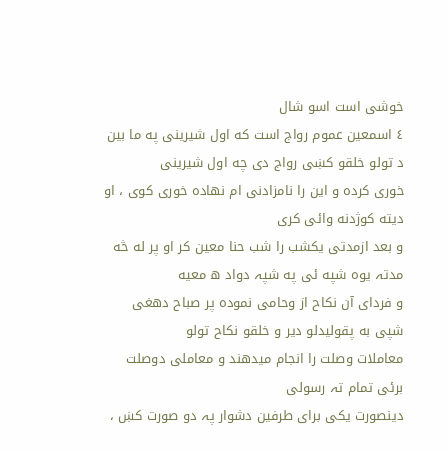خوشی است اسو شال
٤ اسمعین عموم رواج است که اول شیرینی په ما بین د تولو خلقو کښی رواج دی چه اول شیرینی
خوری کرده و این را نامزادنی ام نهاده خوری کوی ، او دیته کوژدنه وائی کری
و بعد ازمدتی یکشب را شب حنا معین کر او پر له څه مدتہ یوہ شپه ئی په شپہ دواد ه معیه
و فردای آن نکاح از وحامی نموده پر صباح دهغی شپی به پقولیدلو دیر و خلقو نکاح تولو
معاملات وصلت را انجام میدهند و معاملی دوصلت برئی تمام تہ رسولی
دینصورت یکی برای طرفین دشوار پہ دو صورت کښ ،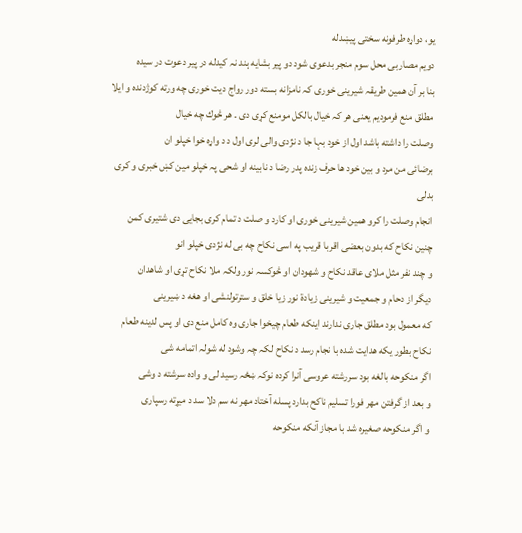یو، دواړه طرفونه سختی پیښدله
دویم مصاربی محل سوم منجر بدعوی شود دو پیر بشایه ہند نہ کیدله در پیر دعوت در سیده
بنا بر آن همین طریقہ شیرینی خوری کہ نامزانه بسته دور رواج دیت خوری چه ورته کوژدنده و ایلا
مطلق منع فرمودیم یعنی هر کہ خیال بالکل مومنع کړی دی ۔ هر څوك چه خیال
وصلت را داشته باشد اول از خود بہا جا د نژدی والی لری اول د د واړه خوا خپلو ان
برضائی من مرد و بین خود ها حرف زنده پدر رضا د نابینه او شحی پہ خپلو مین کښ خبری و کری
بدلی
انجام وصلت را کرو همین شیرینی خوری او کارد و صلت د تمام کری بجایی دی شتیری کمن
چنین نکاح که بدون بعضی اقربا قریب په اسی نکاح چه بی له نژدی خپلو انو
و چند نفر مثل ملای عاقد نکاح و شهودان او څوکسہ نور ولکہ ملا نکاح تړی او شاهدان
دیگر از دحام و جمعیت و شیرینی زیادة نور زیا خلق و سترتولنشی او هغه د ښیرینی
که معمول بود مطلق جاری ندارند اینکه طعام چیخوا جاری وه کامل منع دی او پس لدینه طعام
نکاح بطور یکه هدایت شده با نجام رسد د نکاح لکہ چہ وشود له شولہ اتمامه شی
اگر منکوحه بالغه بود سررشته عروسی آنرا کرده نوکہ ښځہ رسید لی و واده سرشته د وشی
و بعد از گرفتن مهر فورا تسلیم ناکح بدارد پسله آختاد مهر نه سم دلا سد د میړته رسپاری
و اگر منکوحه صغیره شد با مجاز آنکه منکوحه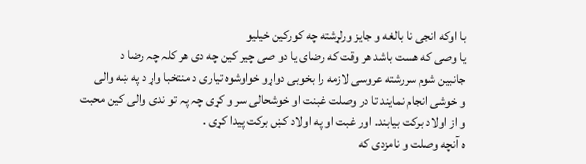با اوکه انجی نا بالغه و جایز ورلړشته چه کورکین خیلیو
یا وصی که هست باشد هر وقت که رضای یا دو صی چیر کین چه دی هر کلہ چہ رضا د
جانبین شوم سررشته عروسی لازمه را بخوبی دواړو خواوشوه تیاری د منتخبا واړ د په ښه والی
و خوشی انجام نمایند تا در وصلت غبنت او خوشحالی سر و کړی چہ پہ تو ندی والی کین محبت
و از اولاد برکت بیابند. اور غبت او په اولاد کښ برکت پیدا کړی .
ه آنچه وصلت و نامزدی که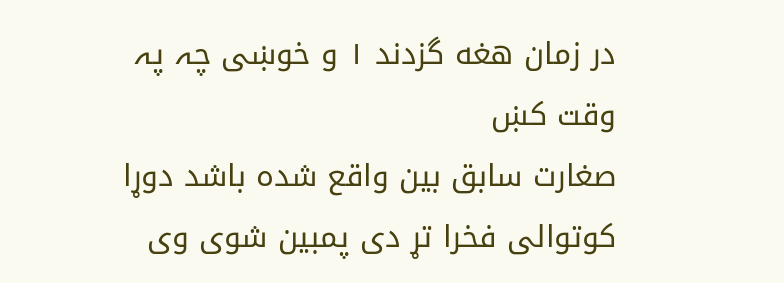در زمان هغه گزدند ۱ و خوښی چہ پہ وقت کښ
صغارت سابق بین واقع شده باشد دوړا کوتوالی فخرا تړ دی پمبین شوی وی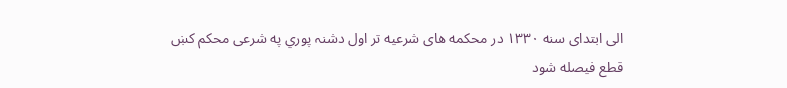الی ابتدای سنه ۱۳۳۰ در محکمه های شرعیه تر اول دشنہ پوري په شرعی محکم کښ
قطع فیصله شود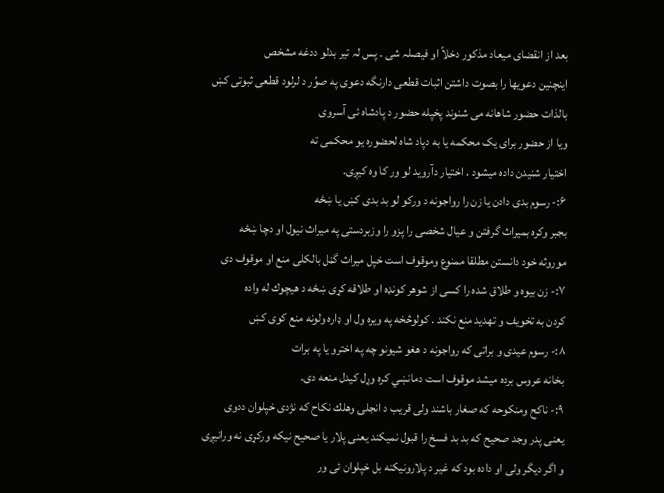بعد از انقضای میعاد مذکور دخلاً او فیصلہ شی ۔ پس لہ تیر بدلو ددغه مشخص
اینچنین دعویها را بصوت داشتن اثبات قطعی دارنگه دعوی په صوُر د لرلود قطعی ثبوتی کښ
بالذات حضور شاهانه می شنوند پخپله حضور د پادشاه ئی آسروی
ویا از حضور برای یک محکمه یا به دپاد شاه لحضوره یو محکمی ته
اختیار شنیدن داده میشود . اختیار دآروید لو ور کا وه کیږی.
۶:- رسوم بدی دادن یا زن را رواجونه د ورکو لو بد بدی کښ یا ښځه
بجبر وکره بمیراث گرفتن و عیال شخصی را پزو را وزبردستی په میراث نیول او دچا ښځه
موروثه خود دانستن مطلقا ممنوع وموقوف است خپل میراث گڼل بالکلی منع او موقوف دی
۷:- زن بیوه و طلاق شده را کسی از شوهر کونډه او طلاقه کړی ښځه د هیچوك له واده
کردن به تخویف و تهدید منع نکند . کولوڅخه په ویره ول او ډاره ولونه منع کوی کښ
۸:- رسوم عیدی و براتی که رواجونه د هغو شیونو چه په اخترو یا په برات
بخانه عروس برده میشد موقوف است دمانښي کره وړل کیدل منعه دی.
۹:- ناکح ومنکوحه که صغار باشند ولی قریب د انجلۍ وهلك نكاح که نژدی خپلوان ددوی
یعنی پدر وجد صحیح که بد بد فسخ را قبول نمیکند یعنی پلار یا صحیح نیکه وركړی نه ورانیږی
و اگر دیگر ولی او داده بود که غیر د پلارونیکنه بل خپلوان ئی ور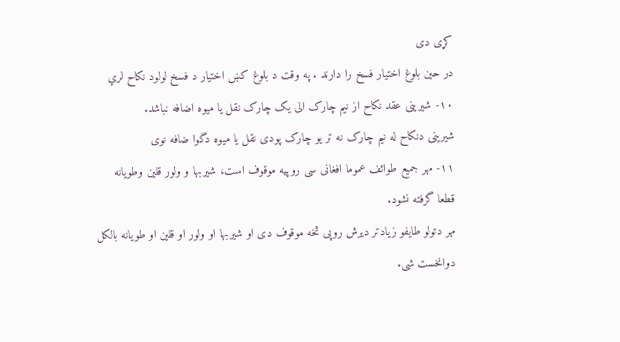کړی دی
در حین بلوغ اختیار فسخ را دارند . په وقت د بلوغ کښ اختیار د فسخ لولود نکاح لري
١٠- شیرینی عقد نکاح از نیم چارک الی یک چارک نقل یا میوه اضافه نباشد.
شیرینی دنکاح له نیم چارک نه تر یو چارک پودی نقل یا میوه دگوا ضافه نوی
١١- مهر جمیع طوائف عموما افغانی سی روپیه موقوف است، شیربها و ولور قلین وطویانه قطعا گرفته نشود.
مهر دتولو طایفو زیادتر دیرش روپی ثخه موقوف دی او شیربها او ولور او قلین او طویانه بالكل دوانخست شی.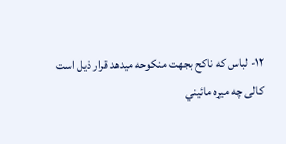١٢- لباس که ناکح بجهت منکوحه میدهد قرار ذیل است
کالی چه میړه مائیني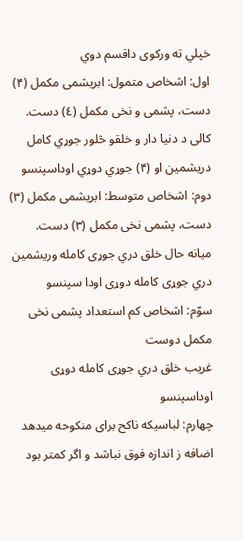خپلي ته ورکوی داقسم دوي
اول: اشخاص متمول: ابریشمی مکمل (۴) دست، پشمی و نخی مکمل (٤) دست.
کالی د دنیا دار و خلقو څلور جوړي کامل دريشمین او (۴) جوړي دوړي اوداسپنسو
دوم: اشخاص متوسط: ابریشمی مکمل (۳) دست، پشمی نخی مکمل (۳) دست.
میانه حال خلق دري جوړی کامله وریشمین دري جوړی کامله دوړی اودا سپنسو
سوّم: اشخاص کم استعداد پشمی نخی مکمل دوست
غریب خلق دري جوړی کامله دوړی اوداسپنسو
چهارم: لباسیکه ناکح برای منکوحه میدهد اضافه ز اندازه فوق نباشد و اگر کمتر بود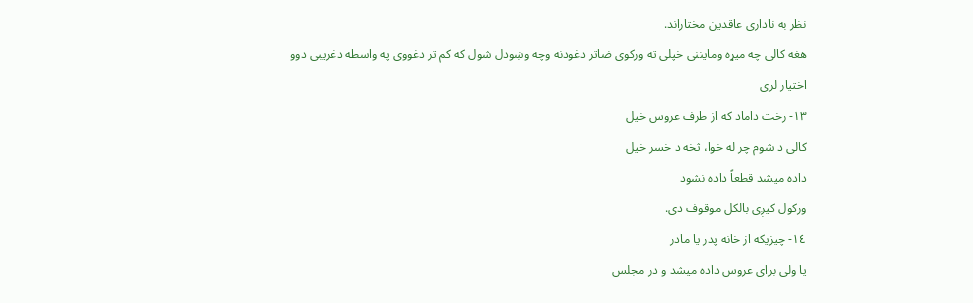نظر به ناداری عاقدین مختاراند.
هغه کالی چه میړه ومایننی خپلی ته ورکوی ضاتر دغودنه وچه وښودل شول که کم تر دغووی په واسطه دغریبی دوو اختیار لری
١٣- رخت داماد که از طرف عروس خیل
کالی د شوم چر له خوا، ثخه د خسر خیل
داده میشد قطعاً داده نشود
ورکول کیږی بالکل موقوف دی.
١٤- چیزیکه از خانه پدر یا مادر
یا ولی برای عروس داده میشد و در مجلس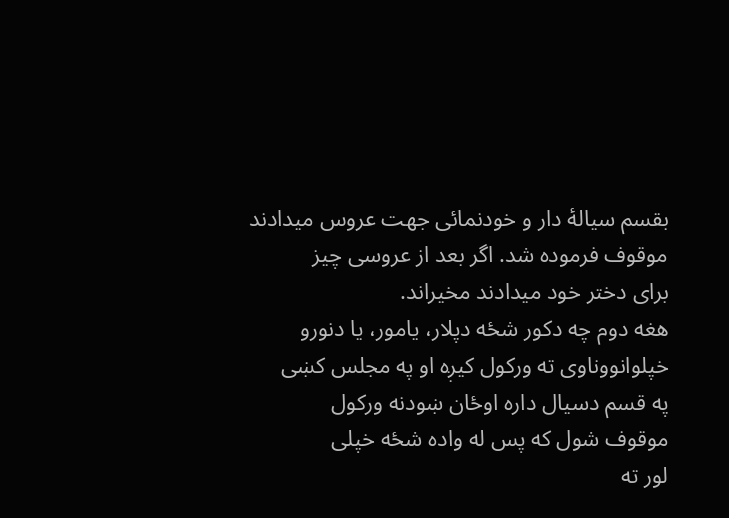بقسم سیالۀ دار و خودنمائی جهت عروس میدادند
موقوف فرموده شد. اگر بعد از عروسی چیز
برای دختر خود میدادند مخیراند.
هغه دوم چه دکور شځه دپلار، یامور، یا دنورو
خپلوانووناوی ته ورکول کیږه او په مجلس کښی
په قسم دسیال داره اوځان ښودنه ورکول
موقوف شول که پس له واده شځه خپلی
لور ته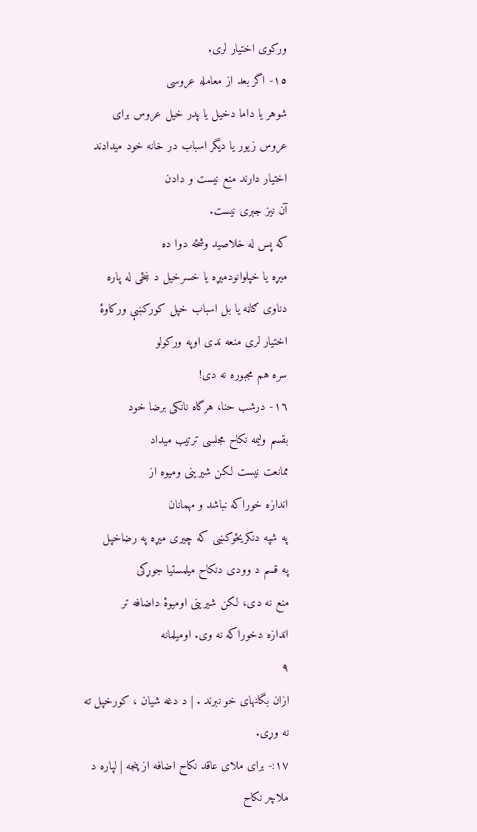ورکوی اختیار لری.
١٥- اگر بعد از معامله عروسی
شوهر یا داما دخیل یا پدر خیل عروس برای
عروس زیور یا دیگر اسباب در خانه خود میدادند
اختیار دارند منع نیست و دادن
آن نیز جبری نیست.
که پس له خلاصید وشځه دوا ده
میړه یا خپلوانودمیړه یا خسرخیل د ښځی له پاره
دناوی ګاڼه یا بل اسباب خپل کورکښې ورکاوۀ
اختیار لری منعه ندی اوپه وركولو
سره هم مجبوره نه دی!
١٦- درشب حنا، هرگاه نانکی برضا خود
بقسم ولیمه نکاح مجلسی ترتیب میداد
ممانعت نیست لکن شیرینی ومیوه از
اندازه خوراکه نباشد و مهمانان
په شپه دنکریځوکښی که چیری میړه په رضاخپل
په قسم د وودی دنکاح میلمستیا جوړکی
منع نه دی، لکن شیرینی اومیوۀ داضافه تر
اندازه دخوراکه نه وی. اومیلمانه
۹
ازان بگانهای خو نبرند . | د دغه شیان ، کورخپل ته نه وړی.
۱۷:- برای ملای عاقد نکاح اضافه از پنجه | لپاره د ملاچر نکاح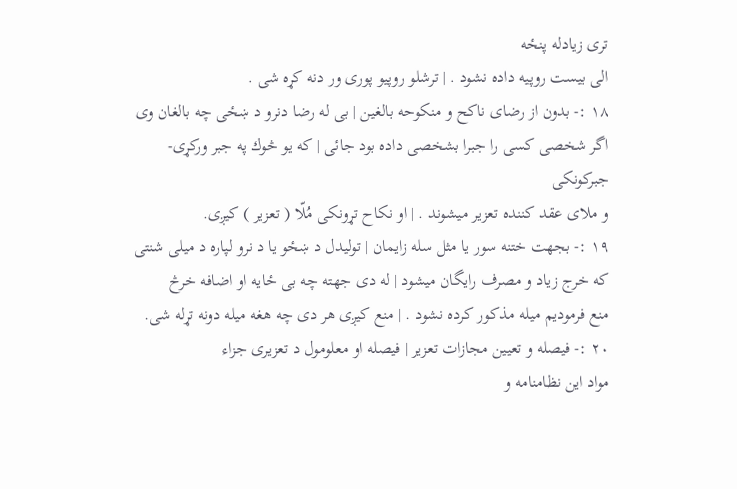تری زیادله پنځه
الی بیست روپیه داده نشود . | ترشلو روپیو پوری ور دنه کړه شی .
۱۸ :- بدون از رضای ناکح و منکوحه بالغین | بی له رضا دنرو د ښځی چه بالغان وی
اگر شخصی کسی را جبرا بشخصی داده بود جائی | که یو څوك په جبر وركړی-جبركونكى
و ملای عقد کننده تعزیر میشوند . | او نکاح تړونكی مُلّا ( تعزیر ) كیږی.
۱۹ :- بجهت ختنه سور یا مثل سله زایمان | توليدل د ښځو یا د نرو لپاره د میلی شنتی
که خرج زیاد و مصرف رایگان میشود | له دی جهته چه بی ځایه او اضافه خرڅ
منع فرمودیم میله مذکور کرده نشود . | منع کیږی هر دی چه هغه میله دونه تړله شی.
۲۰ :- فیصله و تعیین مجازات تعزیر | فیصله او معلومول د تعزیری جزاء
مواد این نظامنامه و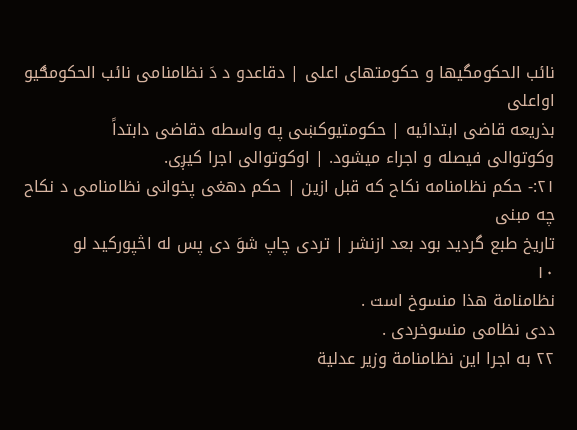نائب الحکومگیها و حکومتهای اعلی | دقاعدو د دَ نظامنامی نائب الحکومګیو اواعلی
بذریعه قاضی ابتدائیه | حکومتیوکښی په واسطه دقاضی دابتداً
وکوتوالی فیصله و اجراء میشود. | اوکوتوالی اجرا کیږی.
۲۱:- حکم نظامنامه نکاح که قبل ازین | حکم دهغی پخوانی نظامنامی د نکاح چه مبنی
تاریخ طبع گردید بود بعد ازنشر | تردی چاپ شوَ دی پس له اڅپورکید لو
۱۰
نظامنامة هذا منسوخ است .
ددی نظامی منسوخردی .
۲۲ به اجرا این نظامنامة وزیر عدلیة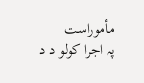مأموراست
پہ اجرا کولو د د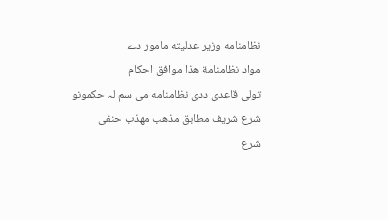نظامنامه وزیر عدلیته مامور دے
مواد نظامنامة هذا موافق احکام
تولی قاعدی ددی نظامنامه می سم لہ حکمونو
شرع شریف مطابق مذهب مهذب حنفی
شرع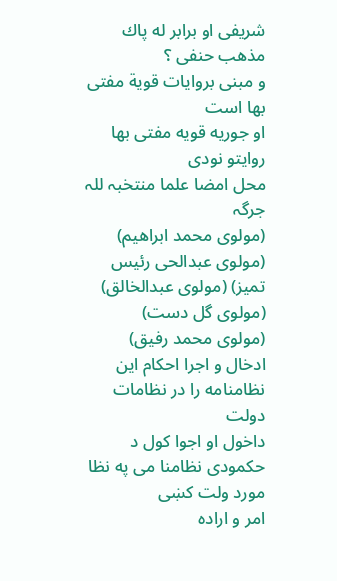شریفی او برابر له پاك مذهب حنفی ؟
و مبنی بروایات قویة مفتی بها است
او جوریه قویه مفتی بها روایتو نودی
محل امضا علما منتخبہ للہ جرگہ
(مولوی محمد ابراهیم) (مولوی عبدالحی رئیس تمیز) (مولوی عبدالخالق) (مولوی گل دست)
(مولوی محمد رفیق)
ادخال و اجرا احکام این نظامنامه را در نظامات دولت
داخول او اجوا کول د حکمودی نظامنا می په نظا مورد ولت کښی
امر و اراده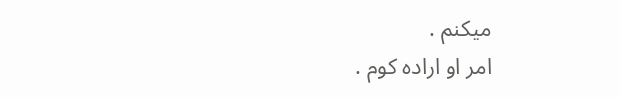میکنم .
امر او اراده کوم .